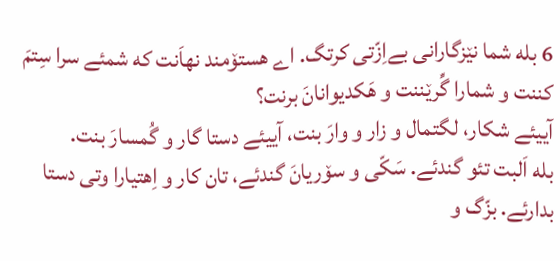6 بله شما نێزگارانی بےاِزّتی کرتگ. اے هستۆمند نهاَنت که شمئے سرا سِتمَ کننت و شمارا گِّرێننت و هَکدیوانانَ برنت؟
آییئے شکار، لگتمال و زار و وارَ بنت، آییئے دستا گار و گُمسارَ بنت.
بله اَلبت تئو گندئے. سَکّی و سۆریانَ گندئے، تان کار و اِهتیارا وتی دستا بدارئے. بزّگ و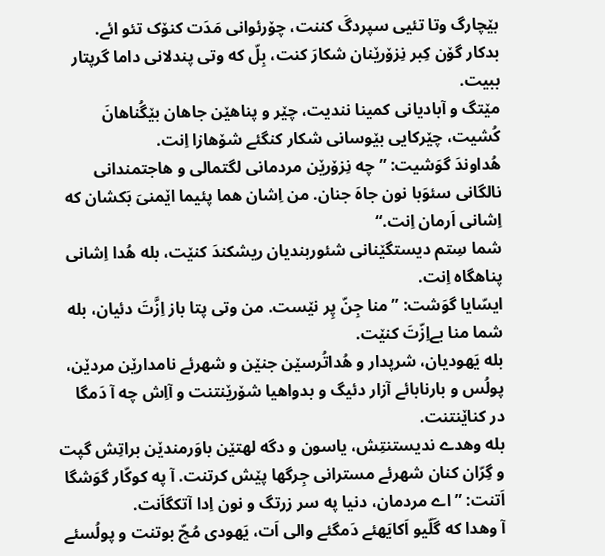بێچارگ وتا تئیی سپردگَ کننت، چۆرئوانی مَدَت کنۆک تئو ائے.
بدکار گۆن کِبر نِزۆرێنان شکارَ کنت، بِلّ که وتی پندلانی داما گرپتار ببیت.
مێتگ و آبادیانی کمینا نندیت، چێر و پناهێن جاهان بێگُناهانَ کُشیت، چێرکایی بێوسانی شکار کنگئے شۆهازا اِنت.
هُداوندَ گوَشیت: ”چه نِزۆرێن مردمانی لگتمالی و هاجتمندانی نالگانی سئوَبا نون جاهَ جنان. من اِشان هما پئیما اێمنیَ بَکشان که اِشانی اَرمان اِنت.“
شما سِتم دیستگێنانی شئوربندیان ریشکندَ کنێت، بله هُدا اِشانی پناهگاه اِنت.
ایسّایا گوَشت: ”منا جِنّ پِر نێست. من وتی پتا باز اِزَّتَ دئیان، بله شما منا بےاِزّتَ کنێت.
بله یَهودیان، شرپدار و هُداتُرسێن جنێن و شهرئے نامدارێن مردێن، پولُس و بارنابائے آزار دئیگ و بدواهیا شۆرێنتنت و آاِش چه آ دَمگا در کناێنتنت.
بله وهدے ندیستنتِش، یاسون و دگه لهتێن باوَرمندێن براتِش گپت و گِرّان کنان شهرئے مسترانی جِرگها پێش کرتنت. آ په کوکّار گوَشگا اَتنت: ”اے مردمان، دنیا په سر زرتگ و نون اِدا آتکگاَنت.
آ وهدا که گَلّیو اَکایَهئے دَمگئے والی اَت، یَهودی مُچّ بوتنت و پولُسئے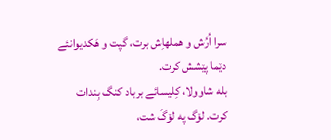سرا اُرُش و هملهاِش برت، گپت و هَکدیوانئے دێما پێشش کرت.
بله شاوولا، کِلیسائے برباد کنگ بِندات کرت. لۆگ په لۆگَ شت،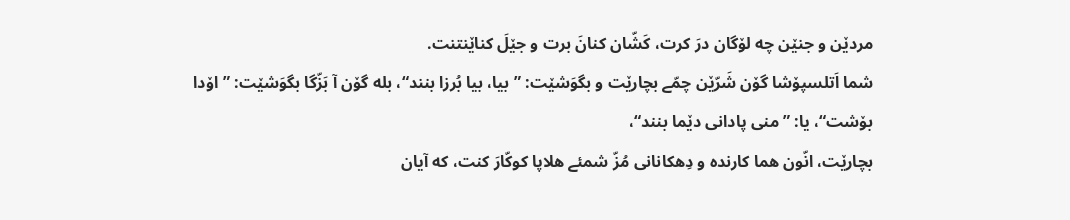مردێن و جنێن چه لۆگان درَ کرت، کَشّان کنانَ برت و جێلَ کناێنتنت.
شما اَتلسپۆشا گۆن شَرّێن چمّے بچارێت و بگوَشێت: ”بیا، بیا بُرزا بنند“، بله گۆن آ بَزّگا بگوَشێت: ”اۆدا بۆشت“، یا: ”منی پادانی دێما بنند“،
بچارێت، انّون هما کارنده و دِهکانانی مُزّ شمئے هلاپا کوکّارَ کنت، که آیان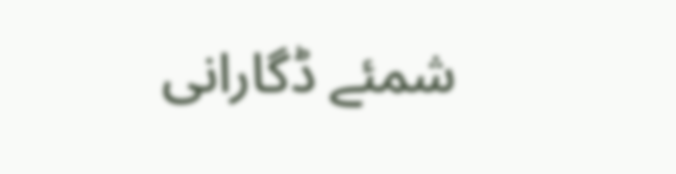شمئے ڈگارانی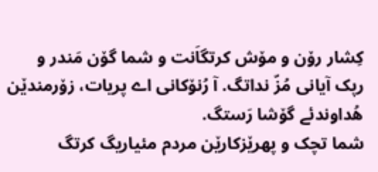کِشار رۆن و مۆش کرتگاَنت و شما گۆن مَندر و رپک آیانی مُزّ نداتگ. آ رُنۆکانی اے پریات، زۆرمندێن هُداوندئے گۆشا رَستگ.
شما تچک و پهرێزکارێن مردم مئیاریگ کرتگ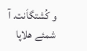و کُشتگاَنت. آ شمئے هلاپا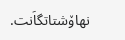نهاۆشتاتگاَنت.